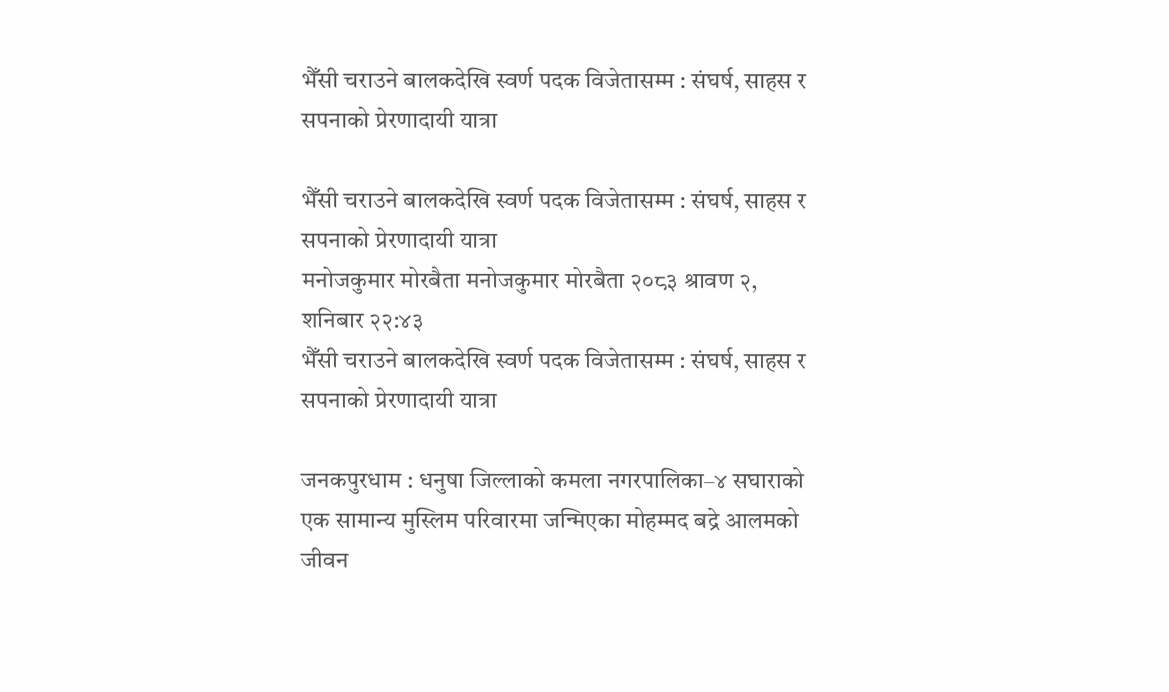भैँसी चराउने बालकदेखि स्वर्ण पदक विजेतासम्म : संघर्ष, साहस र सपनाको प्रेरणादायी यात्रा

भैँसी चराउने बालकदेखि स्वर्ण पदक विजेतासम्म : संघर्ष, साहस र सपनाको प्रेरणादायी यात्रा
मनोजकुमार मोरबैता मनोजकुमार मोरबैता २०८३ श्रावण २, शनिबार २२:४३
भैँसी चराउने बालकदेखि स्वर्ण पदक विजेतासम्म : संघर्ष, साहस र सपनाको प्रेरणादायी यात्रा

जनकपुरधाम : धनुषा जिल्लाको कमला नगरपालिका–४ सघाराको एक सामान्य मुस्लिम परिवारमा जन्मिएका मोहम्मद बद्रे आलमको जीवन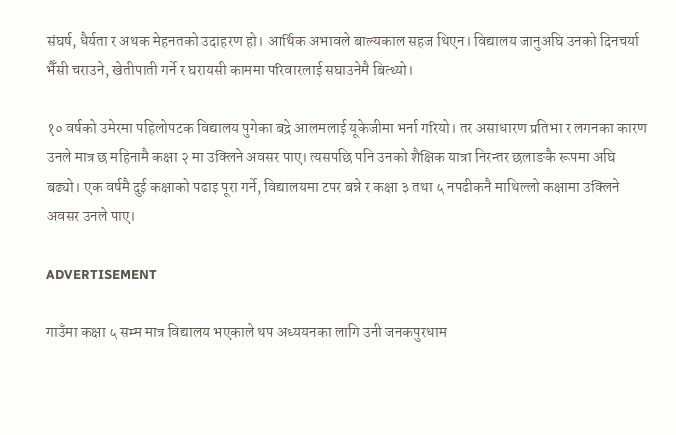संघर्ष, धैर्यता र अथक मेहनतको उदाहरण हो। आर्थिक अभावले बाल्यकाल सहज थिएन। विद्यालय जानुअघि उनको दिनचर्या भैँसी चराउने, खेतीपाती गर्ने र घरायसी काममा परिवारलाई सघाउनेमै बित्थ्यो।

१० वर्षको उमेरमा पहिलोपटक विद्यालय पुगेका बद्रे आलमलाई यूकेजीमा भर्ना गरियो। तर असाधारण प्रतिभा र लगनका कारण उनले मात्र छ महिनामै कक्षा २ मा उक्लिने अवसर पाए। त्यसपछि पनि उनको शैक्षिक यात्रा निरन्तर छलाङकै रूपमा अघि बढ्यो। एक वर्षमै दुई कक्षाको पढाइ पूरा गर्ने, विद्यालयमा टपर बन्ने र कक्षा ३ तथा ५ नपढीकनै माथिल्लो कक्षामा उक्लिने अवसर उनले पाए।

ADVERTISEMENT

गाउँमा कक्षा ५ सम्म मात्र विद्यालय भएकाले थप अध्ययनका लागि उनी जनकपुरधाम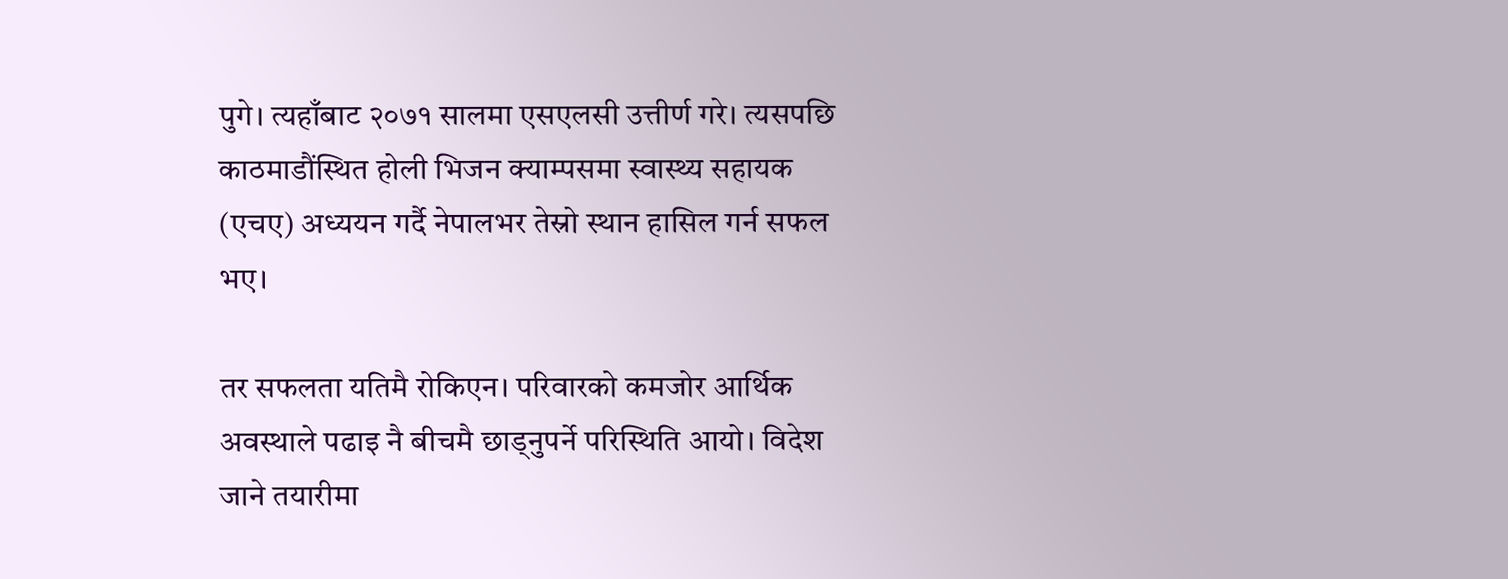पुगे। त्यहाँबाट २०७१ सालमा एसएलसी उत्तीर्ण गरे। त्यसपछि काठमाडौंस्थित होली भिजन क्याम्पसमा स्वास्थ्य सहायक (एचए) अध्ययन गर्दै नेपालभर तेस्रो स्थान हासिल गर्न सफल भए।

तर सफलता यतिमै रोकिएन। परिवारको कमजोर आर्थिक अवस्थाले पढाइ नै बीचमै छाड्नुपर्ने परिस्थिति आयो। विदेश जाने तयारीमा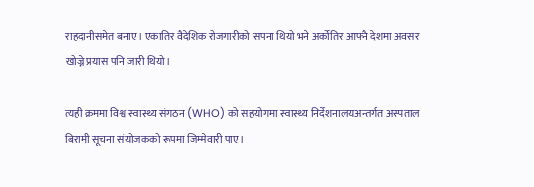राहदानीसमेत बनाए। एकातिर वैदेशिक रोजगारीको सपना थियो भने अर्कोतिर आफ्नै देशमा अवसर खोज्ने प्रयास पनि जारी थियो।

त्यही क्रममा विश्व स्वास्थ्य संगठन (WHO) को सहयोगमा स्वास्थ्य निर्देशनालयअन्तर्गत अस्पताल बिरामी सूचना संयोजकको रूपमा जिम्मेवारी पाए।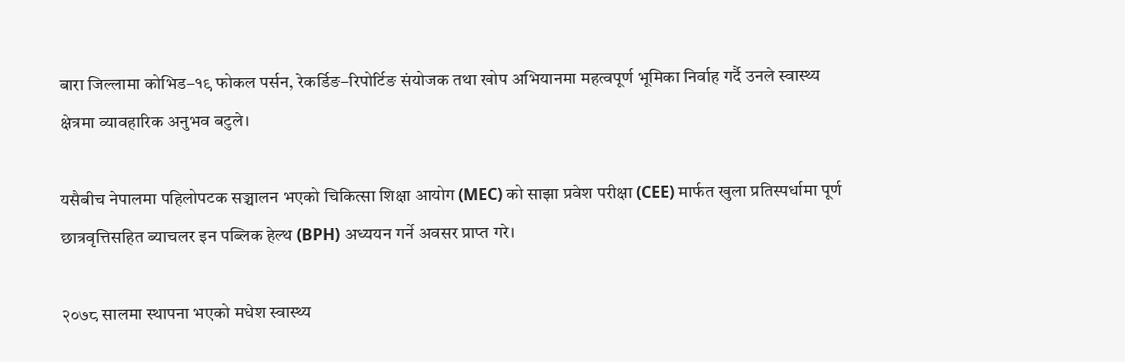बारा जिल्लामा कोभिड–१९ फोकल पर्सन, रेकर्डिङ–रिपोर्टिङ संयोजक तथा खोप अभियानमा महत्वपूर्ण भूमिका निर्वाह गर्दै उनले स्वास्थ्य क्षेत्रमा व्यावहारिक अनुभव बटुले।

यसैबीच नेपालमा पहिलोपटक सञ्चालन भएको चिकित्सा शिक्षा आयोग (MEC) को साझा प्रवेश परीक्षा (CEE) मार्फत खुला प्रतिस्पर्धामा पूर्ण छात्रवृत्तिसहित ब्याचलर इन पब्लिक हेल्थ (BPH) अध्ययन गर्ने अवसर प्राप्त गरे।

२०७८ सालमा स्थापना भएको मधेश स्वास्थ्य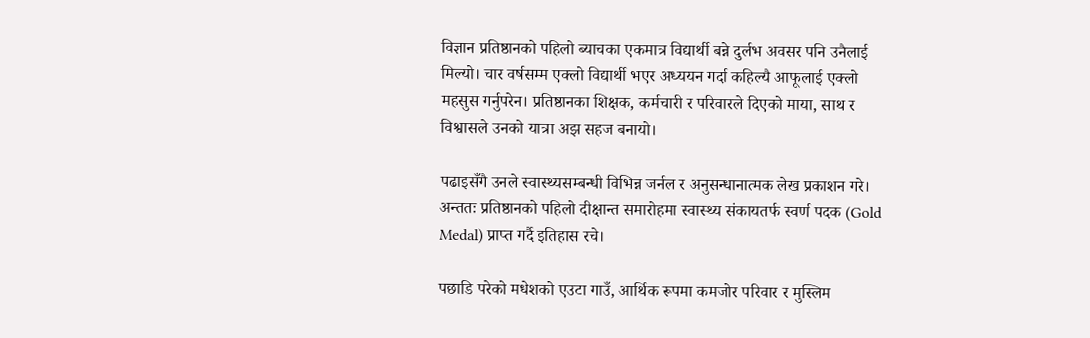विज्ञान प्रतिष्ठानको पहिलो ब्याचका एकमात्र विद्यार्थी बन्ने दुर्लभ अवसर पनि उनैलाई मिल्यो। चार वर्षसम्म एक्लो विद्यार्थी भएर अध्ययन गर्दा कहिल्यै आफूलाई एक्लो महसुस गर्नुपरेन। प्रतिष्ठानका शिक्षक, कर्मचारी र परिवारले दिएको माया, साथ र विश्वासले उनको यात्रा अझ सहज बनायो।

पढाइसँगै उनले स्वास्थ्यसम्बन्धी विभिन्न जर्नल र अनुसन्धानात्मक लेख प्रकाशन गरे। अन्ततः प्रतिष्ठानको पहिलो दीक्षान्त समारोहमा स्वास्थ्य संकायतर्फ स्वर्ण पदक (Gold Medal) प्राप्त गर्दै इतिहास रचे।

पछाडि परेको मधेशको एउटा गाउँ, आर्थिक रूपमा कमजोर परिवार र मुस्लिम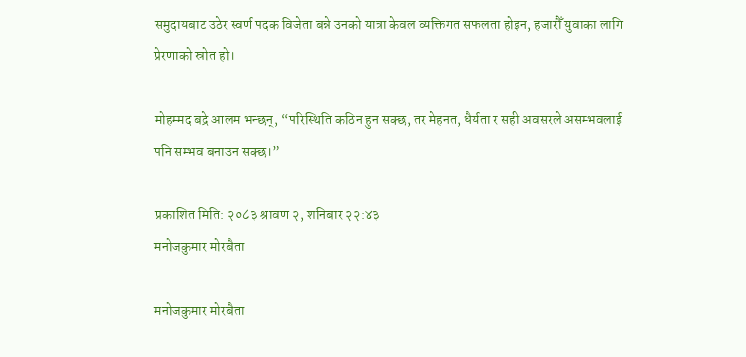समुदायबाट उठेर स्वर्ण पदक विजेता बन्ने उनको यात्रा केवल व्यक्तिगत सफलता होइन, हजारौँ युवाका लागि प्रेरणाको स्रोत हो।

मोहम्मद बद्रे आलम भन्छन्, “परिस्थिति कठिन हुन सक्छ, तर मेहनत, धैर्यता र सही अवसरले असम्भवलाई पनि सम्भव बनाउन सक्छ।”

प्रकाशित मिति: २०८३ श्रावण २, शनिबार २२:४३
मनोजकुमार मोरबैता

मनोजकुमार मोरबैता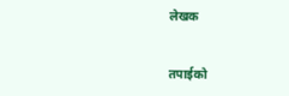लेखक


तपाईको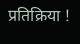प्रतिक्रिया !